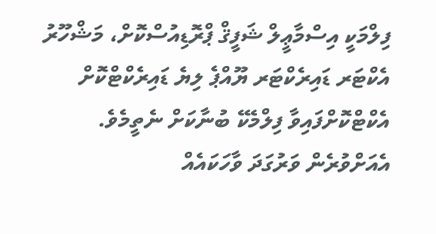ފިލްމަކީ އިސްމާޢީލް ޝަފީޤް ޕްރޮޑިއުސްކޮށް، މަޝްހޫރު އެކްޓަރ ޑައިރެކްޓަރ ޔޫއްޕެ ލިޔެ ޑައިރެކްޓްކޮށް އެކްޓްކޮށްފައިވާ ފިލްމެކޭ ބުނާކަށް ނެތީމެވެ. އެއަށްވުރެން ވަރުގަދަ ވާހަކައެއް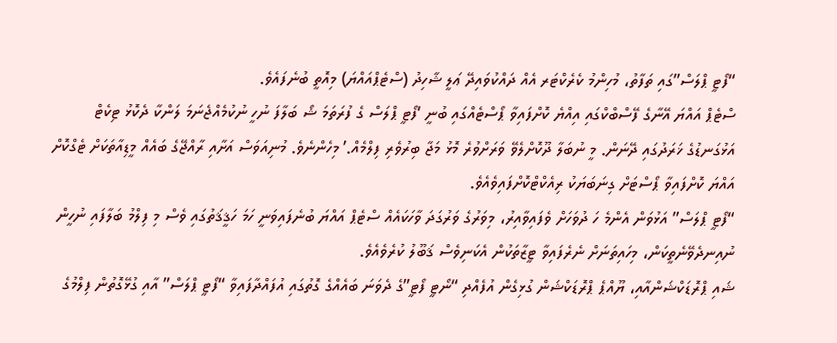“ފޯޓީ ޕްލަސް”ގައި ތަފާތު، މުހިންމު ކެރެކްޓަރ އެއް ދައްކުވައިދޭ ޢަލީ ޝާހިދު (ސްޓެޕްއައްޔަ) މިއޮތީ ބުނެފައެވެ.
ސްޓެޕް އައްޔަ އޭނާގެ ފޭސްބްކްގައި އިއްޔެ ކޮށްފައިވާ ޕޯސްޓެއްގައި ބުނީ ‘ފޯޓީ ޕްލަސް ގެ ފުރަތަމަ ޝޯ ބަލާފަ ނުހީ ނުކުމެއްޖެނަމަ ލަންކާ ދެކޮޅު ޓިކެޓް އަޅުގަނޑުގެ ޚަރަދުގައި ދޭނަން. މީ ނުބަލާ ދޫކޮށްލެވޭ ވަރަށްވުރެ މޮޅު މަޖާ ބިރުވެރި ފިލްމެއް.’ މިހެންނެވެ. މުނިއަވަސް އަށާއި ރާއްޖޭގެ ބައެއް މީޑިއާތަކަށް ޓެގްކޮށް އައްޔަ ކޮށްފައިވާ ޕޯސްޓަށް ގިނަބަޔަކު ރިއެކްޓްކޮށްފައިވެއެވެ.
“ފޯޓީ ޕްލަސް” އަޅުވަން އެންމެ ހަ ދުވަހަށް ވެފައިވާއިރު، މިވަރުގެ ވަރުގަދަ ވާހަކައެއް ސްޓެޕް އައްޔަ ބުނެފައިވަނީ ހަމަ ހަޤީޤަތުގައި ވެސް މި ފިލްމު ބަލާފައި ނުހީން ނުއިނދެވޭނެތީކަން، މިހައިތަނަށް ނެރެފައިވާ ޓީޒާތަކުން އެކަނިވެސް ޤަބޫލު ކުރެވެއެވެ.
ޝައި ޕްރޮޑަކްޝަންއާއި، ޔޫއްޕެ ޕްރޮޑަކްޝަން ގުޅިގެން އުފެއްދި “ނޯޓީ ފޯޓީ”ގެ ދެވަނަ ބައެއްގެ ގޮތުގައި އުފައްދާފައިވާ “ފޯޓީ ޕްލަސް” އާއި ގުޅޭގޮތުން ފިލްމުގެ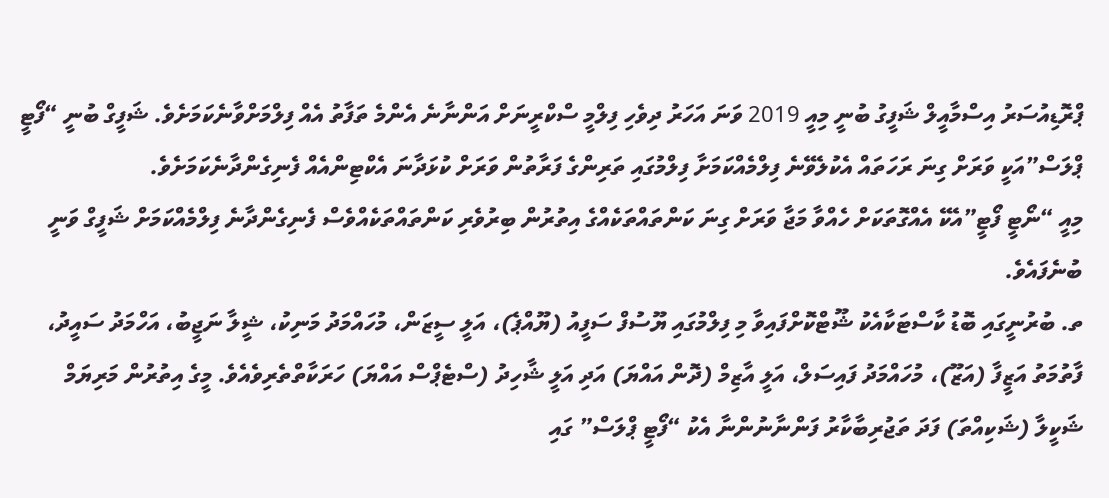ޕްރޮޑިއުސަރު އިސްމާއީލް ޝަފީގު ބުނީ މިއީ 2019 ވަނަ އަހަރު ދިވެހި ފިލްމީ ސްކްރީނަށް އަންނާނެ އެންމެ ތަފާތު އެއް ފިލްމަށްވާނެކަމަށެވެ. ޝަފީގް ބުނީ “ފޯޓީ ޕްލަސް”އަކީ ވަރަށް ގިނަ ރަހަތައް އެކުލެވޭނެ ފިލްމެއްކަމަށާ ފިލްމުގައި ތަރިންގެ ފަރާތުން ވަރަށް ކުޅަދާނަ އެކްޓިންއެއް ފެނިގެންދާނެކަމަށެވެ.
މިއީ “ނޯޓީ ފޯޓީ”އެކޭ އެއްގޮތަކަށް ހެއްވާ މަޖާ ވަރަށް ގިނަ ކަންތައްތަކެއްގެ އިތުރުން ބިރުވެރި ކަންތައްތަކެއްވެސް ފެނިގެންދާނެ ފިލްމެއްކަމަށް ޝަފީގް ވަނީ ބުނެފައެވެ.
ތ. ބުރުނީގައި ބޮޑު ކާސްޓަކާއެކު ޝޫޓްކޮށްފައިވާ މި ފިލްމުގައި ޔޫސުފް ސަފީއު (ޔޫއްޕެ)، އަލީ ސީޒަން، މުހައްމަދު މަނިކު، ޝީލާ ނަޖީބު، އަހްމަދު ސައީދު، ފާތުމަތު އަޒީފާ (އަޒޫ)، މުހައްމަދު ފައިސަލް، އަލީ އާޒިމް (ދޮން އައްޔަ) އަދި އަލީ ޝާހިދު (ސްޓެޕްސް އައްޔަ) ހަރަކާތްތެރިވެއެވެ. މީގެ އިތުރުން މަރިޔަމް ޝަކީލާ (ޝަކިއްތަ) ފަދަ ތަޖުރިބާކާރު ފަންނާނުންނާ އެކު “ފޯޓީ ޕްލަސް” ގައި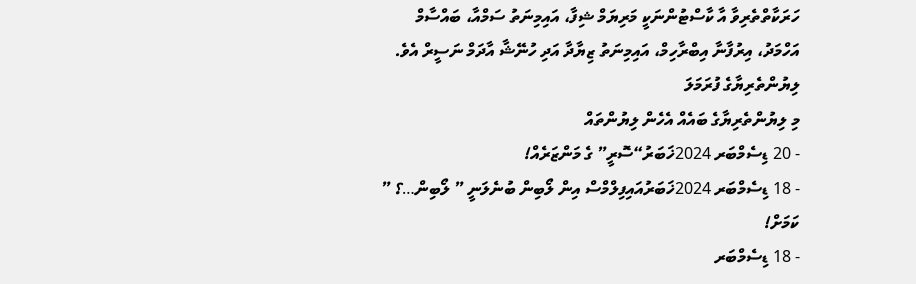ހަރަކާތްތެރިވާ އާ ކާސްޓުންނަކީ މަރިޔަމް ޝިފާ، އައިމިނަތު ސަމްއާ، ބައްސާމް އަހްމަދު، އިރުފާނާ އިބްރާހިމް، އައިމިނަތު ޒިޔާދާ އަދި ހުނޭޝާ އާދަމް ނަސީރް އެވެ.
ލިޔުންތެރިޔާގެ ފުރަމަލަ
މި ލިޔުންތެރިޔާގެ ބައެއް އެހެން ލިޔުންތައް
- 20 ޑިސެމްބަރ 2024ޚަބަރު“ސޮރީ” ގެ މަންޒަރެއް!
- 18 ޑިސެމްބަރ 2024ޚަބަރުއައިފިލްމްސް އިން ލޯބިން ބުނެލަނީ ” ލޯބިން…؟ ” ކަމަށް!
- 18 ޑިސެމްބަރ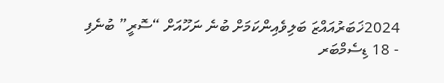2024ޚަބަރުއައްޒަ ބަލިވެއިންކަމަށް ބުނެ ނަހޫއަށް “ސޮރީ” ބުނެފި
- 18 ޑިސެމްބަރ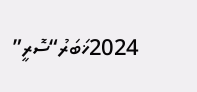2024ޚަބަރު“ސޮރީ”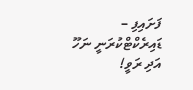ފަށައިފި – ޑައިރެކްޓްކުރަނީ ނަހޫ އަދި ރަވީ!